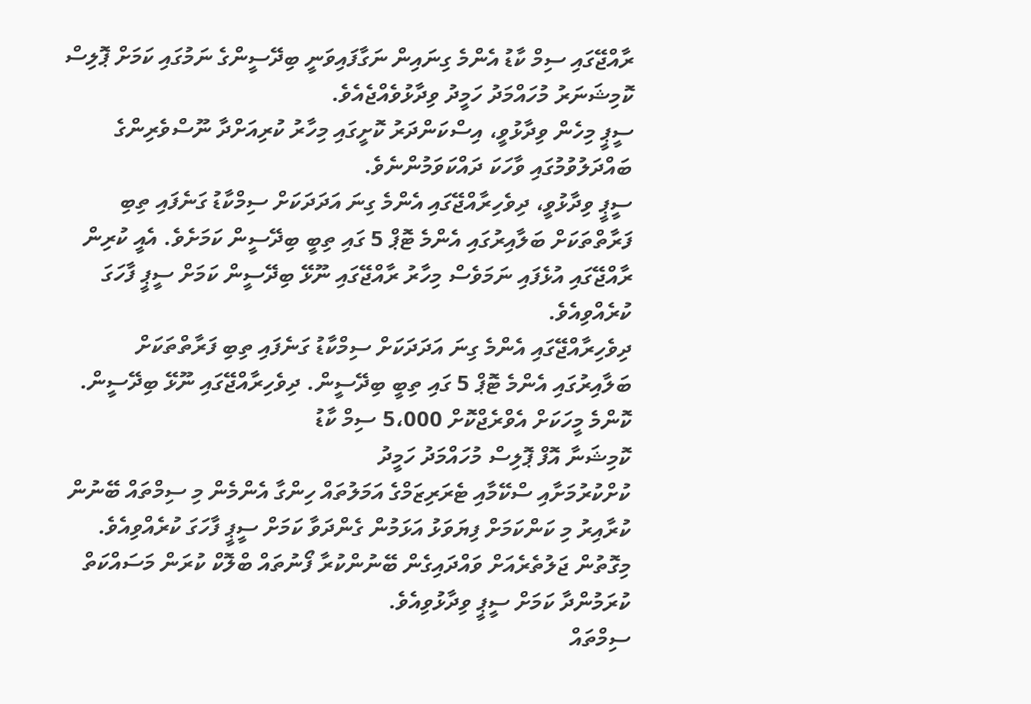ރާއްޖޭގައި ސިމް ކާޑު އެންމެ ގިނައިން ނަގާފައިވަނީ ބިދޭސީންގެ ނަމުގައި ކަމަށް ޕޮލިސް ކޮމިޝަނަރު މުހައްމަދު ހަމީދު ވިދާޅުވެއްޖެއެވެ.
ސީޕީ މިހެން ވިދާޅުވީ، އިސްކަންދަރު ކޮށީގައި މިހާރު ކުރިއަށްދާ ނޫސްވެރިންގެ ބައްދަލުވުމުގައި ވާހަކަ ދައްކަވަމުންނެވެ.
ސީޕީ ވިދާޅުވީ، ދިވެހިރާއްޖޭގައި އެންމެ ގިނަ އަދަދަކަށް ސިމްކާޑު ގަނެފައި ތިބި ފަރާތްތަކަށް ބަލާއިރުގައި އެންމެ ޓޮޕް 5 ގައި ތިބީ ބިދޭސީން ކަމަށެވެ. އެއީ ކުރިން ރާއްޖޭގައި އުޅެފައި ނަމަވެސް މިހާރު ރާއްޖޭގައި ނޫޅޭ ބިދޭސީން ކަމަށް ސީޕީ ފާހަގަ ކުރެއްވިއެވެ.
ދިވެހިރާއްޖޭގައި އެންމެ ގިނަ އަދަދަކަށް ސިމްކާޑު ގަނެފައި ތިބި ފަރާތްތަކަށް ބަލާއިރުގައި އެންމެ ޓޮޕް 5 ގައި ތިބީ ބިދޭސީން. ދިވެހިރާއްޖޭގައި ނޫޅޭ ބިދޭސީން. ކޮންމެ މީހަކަށް އެވްރެޖްކޮށް 5،000 ސިމް ކާޑު
ކޮމިޝަނާ އޮފް ޕޮލިސް މުހައްމަދު ހަމީދު
ކުށްކުރުމަށާއި ސްކޭމާއި ޓެރަރިޒަމްގެ އަމަލުތައް ހިންގާ އެންމެން މި ސިމްތައް ބޭނުން ކުރާއިރު މި ކަންކަމަށް ފިޔަވަޅު އަޅަމުން ގެންދަވާ ކަމަށް ސީޕީ ފާހަގަ ކުރެއްވިއެވެ. މިގޮތުން ޖަލުތެރެއަށް ވައްދައިގެން ބޭނުންކުރާ ފޯނުތައް ބްލޮކް ކުރަން މަސައްކަތް ކުރަމުންދާ ކަމަށް ސީޕީ ވިދާޅުވިއެވެ.
ސިމްތައް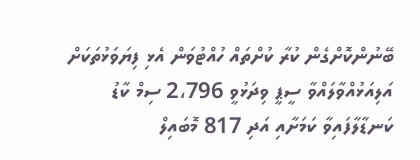ބޭނުންކޮށްގެން ކުރާ ކުށްތައް ހުއްޓުވަން އެޅި ފިޔަވަޅުތަކަށް އަލިއަޅުއްވާލައްވާ ސީޕީ ވިދަޅުވީ 2،796 ސިމް ކާޑު ކަނޑާލާފައިވާ ކަމަށާއި އަދި 817 މޮބައިލް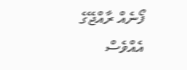ފޯނެއް ރާއްޖޭގެ އެއްވެސް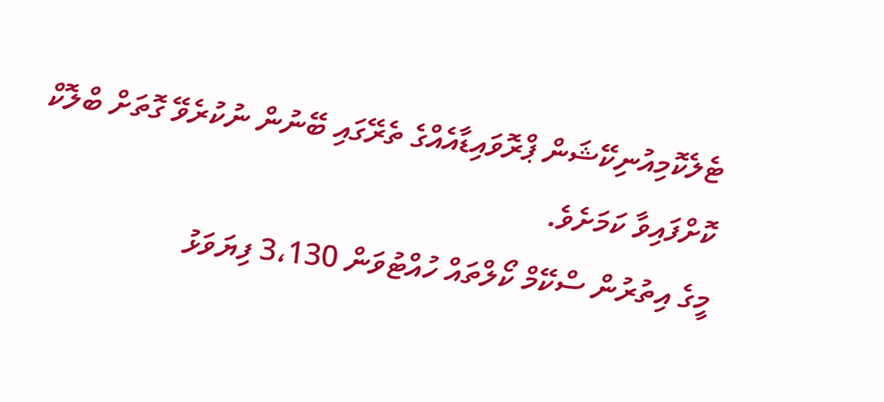ޓެލެކޮމިއުނިކޭޝަން ޕްރޮވައިޑާއެއްގެ ތެރޭގައި ބޭނުން ނުކުރެވޭ ގޮތަށް ބްލޮކް ކޮށްފައިވާ ކަމަށެވެ.
މީގެ އިތުރުން ސްކޭމް ކޯލްތައް ހުއްޓުވަން 3،130 ފިޔަވަޅު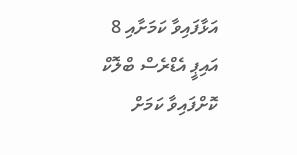އަޅާފައިވާ ކަމަށާއި 8 އައިޕީ އެޑްރެސް ބްލޮކް ކޮށްފައިވާ ކަމަށް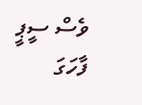ވެސް ސީޕީ ފާހަގަ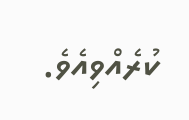ކުރެއްވިއެވެ.